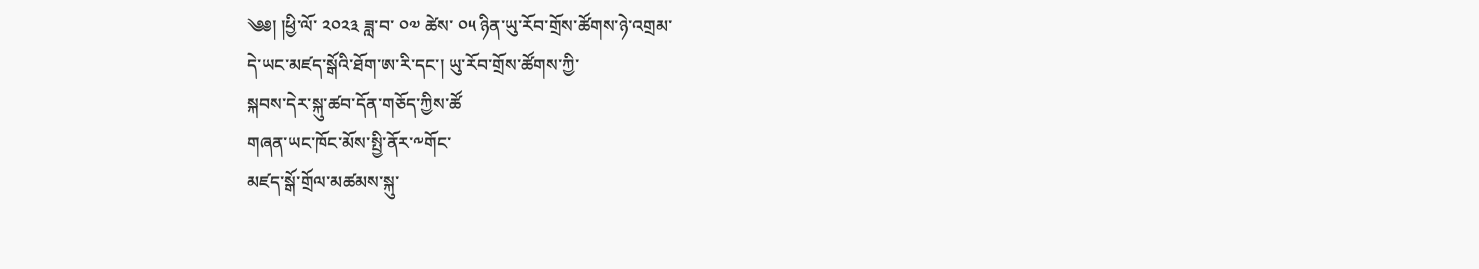༄༅། །ཕྱི་ལོ་ ༢༠༢༣ ཟླ་བ་ ༠༧ ཚེས་ ༠༥ ཉིན་ཡུ་རོབ་གྲོས་ཚོགས་ཉེ་འགྲམ་
དེ་ཡང་མཛད་སྒོའི་ཐོག་ཨ་རི་དང་། ཡུ་རོབ་གྲོས་ཚོགས་ཀྱི་
སྐབས་དེར་སྐུ་ཚབ་དོན་གཅོད་ཀྱིས་ཚོ
གཞན་ཡང་ཁོང་མོས་སྤྱི་ནོར་༸གོང་
མཛད་སྒོ་གྲོལ་མཚམས་སྐུ་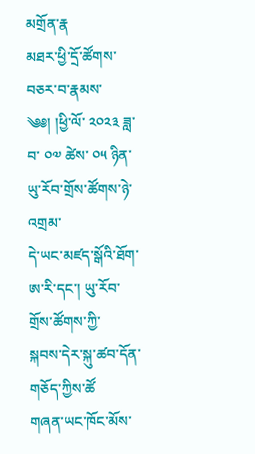མགྲོན་རྣ
མཐར་ཕྱི་དྲོ་ཚོགས་བཅར་བ་རྣམས་
༄༅། །ཕྱི་ལོ་ ༢༠༢༣ ཟླ་བ་ ༠༧ ཚེས་ ༠༥ ཉིན་ཡུ་རོབ་གྲོས་ཚོགས་ཉེ་འགྲམ་
དེ་ཡང་མཛད་སྒོའི་ཐོག་ཨ་རི་དང་། ཡུ་རོབ་གྲོས་ཚོགས་ཀྱི་
སྐབས་དེར་སྐུ་ཚབ་དོན་གཅོད་ཀྱིས་ཚོ
གཞན་ཡང་ཁོང་མོས་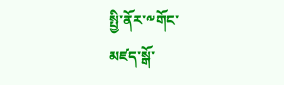སྤྱི་ནོར་༸གོང་
མཛད་སྒོ་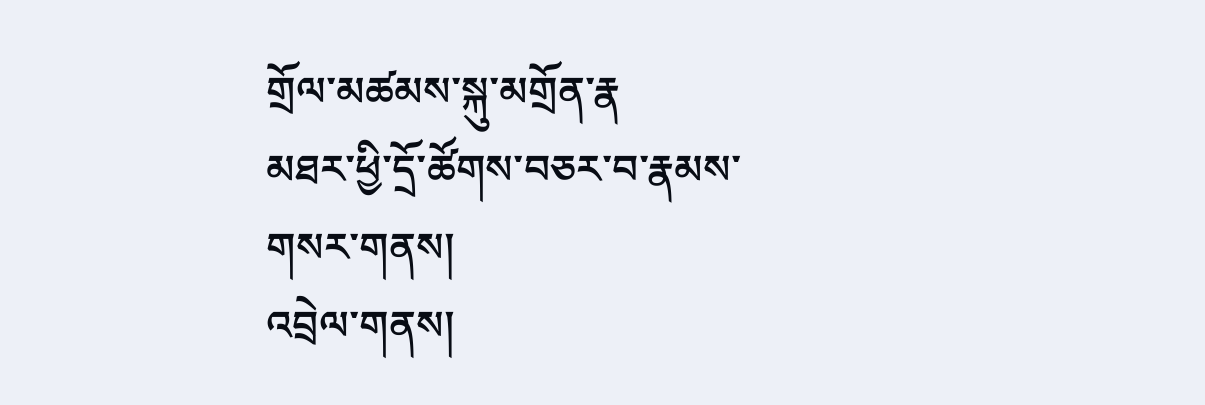གྲོལ་མཚམས་སྐུ་མགྲོན་རྣ
མཐར་ཕྱི་དྲོ་ཚོགས་བཅར་བ་རྣམས་
གསར་གནས།
འབྲེལ་གནས།